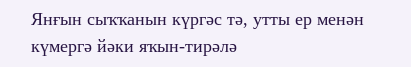Янғын сыҡҡанын күргәс тә, утты ер менән күмергә йәки яҡын-тирәлә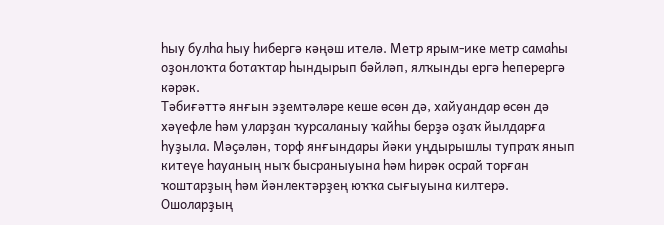һыу булһа һыу һибергә кәңәш ителә. Метр ярым-ике метр самаһы оҙонлоҡта ботаҡтар һындырып бәйләп, ялҡынды ергә һеперергә кәрәк.
Тәбиғәттә янғын эҙемтәләре кеше өсөн дә, хайуандар өсөн дә хәүефле һәм уларҙан ҡурсаланыу ҡайһы берҙә оҙаҡ йылдарға һуҙыла. Мәҫәлән, торф янғындары йәки уңдырышлы тупраҡ янып китеүе һауаның ныҡ бысраныуына һәм һирәк осрай торған ҡоштарҙың һәм йәнлектәрҙең юҡҡа сығыуына килтерә.
Ошоларҙың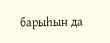барыһын да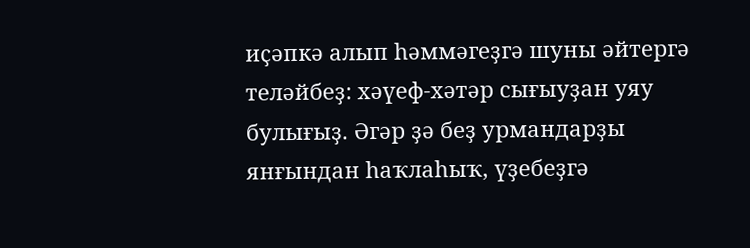иҫәпкә алып һәммәгеҙгә шуны әйтергә теләйбеҙ: хәүеф-хәтәр сығыуҙан уяу булығыҙ. Әгәр ҙә беҙ урмандарҙы янғындан һаҡлаһыҡ, үҙебеҙгә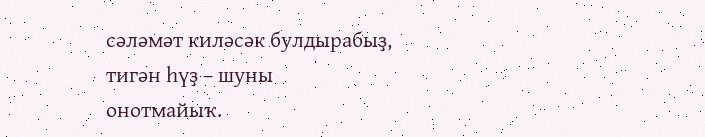сәләмәт киләсәк булдырабыҙ, тигән һүҙ – шуны онотмайыҡ.